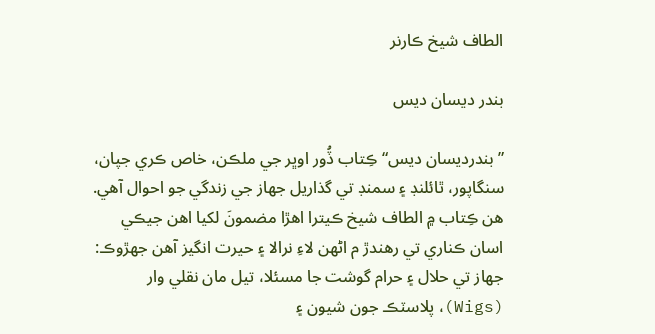الطاف شيخ ڪارنر

بندر ديسان ديس

”بندرديسان ديس“ ڪِتاب ڏُور اوڀر جي ملڪن، خاص ڪري جپان، سنگاپور، ٿائلنڊ ۽ سمنڊ تي گذاريل جهاز جي زندگي جو احوال آهي. هن ڪِتاب ۾ الطاف شيخ ڪيترا اهڙا مضمونَ لکيا اهن جيڪي اسان ڪناري تي رهندڙ م اڻهن لاءِ نرالا ۽ حيرت انگيز آهن جهڙوڪ: جهاز تي حلال ۽ حرام گوشت جا مسئلا، تيل مان نقلي وار (Wigs)، پلاسٽڪ جون شيون ۽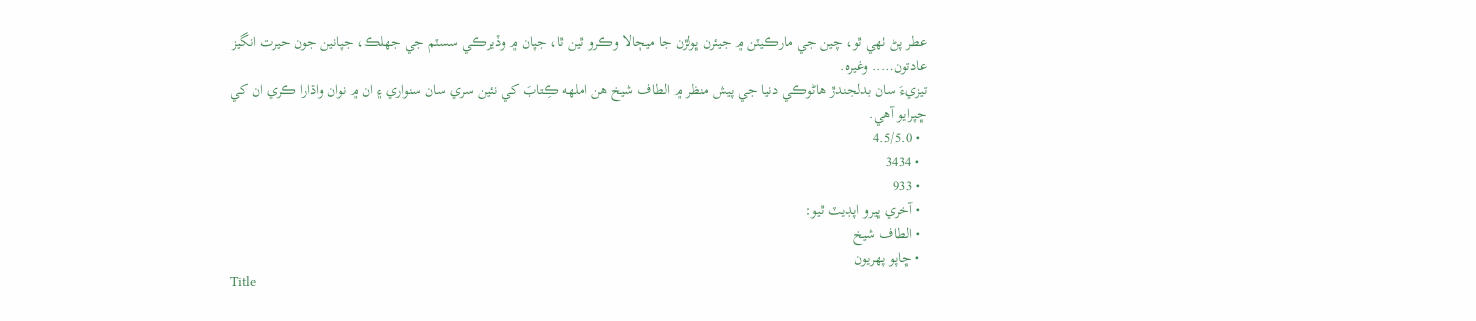عطر پڻ ٺهي ٿو، چين جي مارڪيٽن ۾ جيئرن ڀولڙن جا ميڄالا وڪرو ٿين ٿا، جپان ۾ وڏيرڪي سسٽم جي جھلڪ، جپانين جون حيرت انگيز عادتون….. وغيره.
تيزيءَ سان بدلجندڙ هاڻوڪي دنيا جي پيش منظر ۾ الطاف شيخ هن املهه ڪِتابَ کي نئين سري سان سنواري ۽ ان ۾ نوان واڌارا ڪري ان کي ڇپرايو آهي.
  • 4.5/5.0
  • 3434
  • 933
  • آخري ڀيرو اپڊيٽ ٿيو:
  • الطاف شيخ
  • ڇاپو پھريون
Title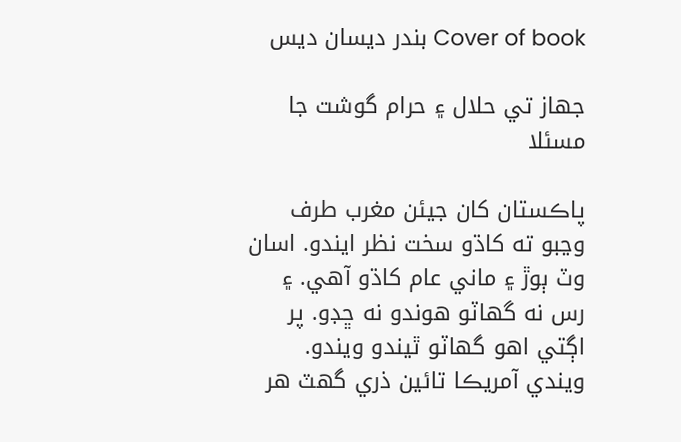Cover of book بندر ديسان ديس

جهاز تي حلال ۽ حرام گوشت جا مسئلا

پاڪستان کان جيئن مغرب طرف وڃبو ته کاڌو سخت نظر ايندو. اسان وٽ ٻوڙ ۽ ماني عام کاڌو آهي. ۽ رس نه گهاٽو هوندو نه ڇڊو. پر اڳتي اهو گهاٽو ٿيندو ويندو. ويندي آمريڪا تائين ذري گهٽ هر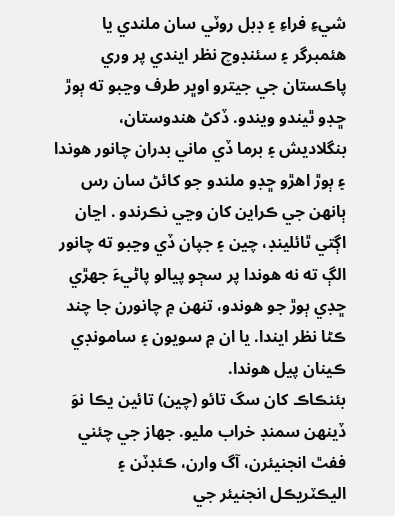شيءِ فراءِ ۽ ڊبل روٽي سان ملندي يا هئمبرگر ۽ سئنڊوچ نظر ايندي پر وري پاڪستان جي جيترو اوڀر طرف وڃبو ته ٻوڙ ڇڊو ٿيندو ويندو. ڏکڻ هندوستان، بنگلاديش ۽ برما ڏي ماني بدران چانور هوندا ۽ ٻوڙ اهڙو ڇڊو ملندو جو کائڻ سان رس ٻانهن جي ڪراين کان وڃي نڪرندو . اڃان اڳتي ٿائلينڊ، چين ۽ جپان ڏي وڃبو ته چانور الڳ ته نه هوندا پر سڄو پيالو پاڻيءَ جهڙي ڇڊي ٻوڙ جو هوندو، تنهن ۾ چانورن جا چند ڪڻا نظر ايندا. يا ان ۾ سويون ۽ سامونڊي ڪينان پيل هوندا.
بئنڪاڪ کان سگ تائو (چين) تائين يڪا نوَ ڏينهن سمنڊ خراب مليو. جهاز جي چئني ففٿ انجنيئرن، آگ وارن، ڪئڊٽن ۽ اليڪٽريڪل انجنيئر جي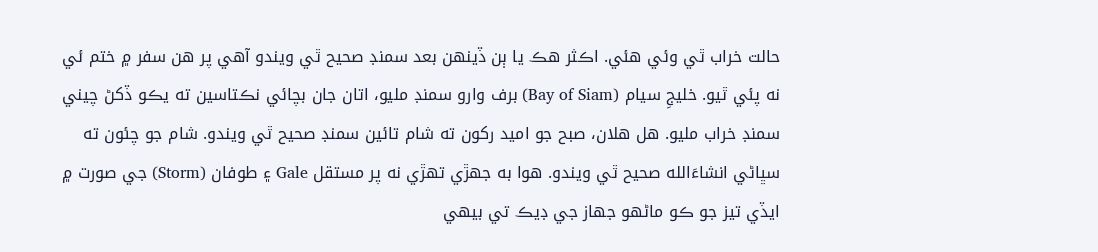حالت خراب ٿي وئي هئي. اڪثر هڪ يا ٻن ڏينهن بعد سمنڊ صحيح ٿي ويندو آهي پر هن سفر ۾ ختم ئي نه پئي ٿيو. خليجِ سيام (Bay of Siam) برف وارو سمنڊ مليو، اتان جان بچائي نڪتاسين ته يڪو ڏکڻ چيني سمنڊ خراب مليو. هل هلان، صبح جو اميد رکون ته شام تائين سمنڊ صحيح ٿي ويندو. شام جو چئون ته سڀاڻي انشاءَالله صحيح ٿي ويندو. هوا به جهڙي تهڙي نه پر مستقل Gale ۽ طوفان (Storm) جي صورت ۾ ايڏي تيز جو ڪو ماڻهو جهاز جي ڊيڪ تي بيهي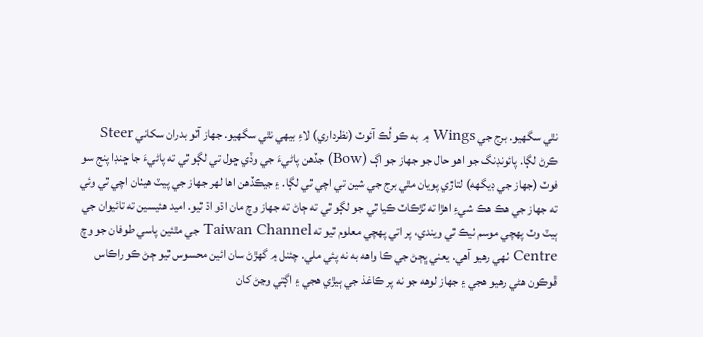نٿي سگهيو. برج جي Wings ۾ به ڪو لُڪ آئوٽ (نظرداري) لاءِ بيهي نٿي سگهيو. جهاز آٽو بدران سکاني Steer ڪرڻ لڳا. پائونڊنگ جو اهو حال جو جهاز جو اڳ (Bow) جڏهن پاڻيءَ جي وڏي ڇول تي لڳو ٿي ته پاڻيءَ جا ڇنڊا پنج سو فوٽ (جهاز جي ڊيگهه) لتاڙي پويان مٿي برج جي شين تي اچي ٿي لڳا. ۽ جيڪڏهن اها لهر جهاز جي پيٽ هيٺان اچي ٿي وئي ته جهاز جي هڪ هڪ شيءِ اهڙا ته ٽڙڪاٽ ڪيا ٿي جو لڳو ٿي ته ڄاڻ ته جهاز وچ مان اڌو اڌ ٿيو. اميد هئيسين ته تائيوان جي ٻيٽ وٽ پهچي موسم ٺيڪ ٿي ويندي، پر اتي پهچي معلوم ٿيو ته Taiwan Channel جي مٿئين پاسي طوفان جو وچ Centre ٺهي رهيو آهي. يعني ڀڄڻ جي ڪا واهه به نه پئي ملي. چئنل ۾ گهڙڻ سان ائين محسوس ٿيو ڄڻ ڪو راڪاس ڦوڪون هڻي رهيو هجي ۽ جهاز لوهه جو نه پر ڪاغذ جي ٻيڙي هجي ۽ اڳتي وڃڻ کان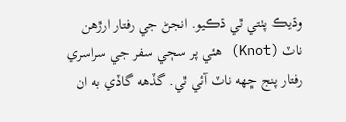وڌيڪ پٺتي ٿي ڌڪيو. انجڻ جي رفتار ارڙهن ناٽ (Knot) هئي پر سڄي سفر جي سراسري رفتار پنج ڇهه ناٽ آئي ٿي. گڏهه گاڏي به ان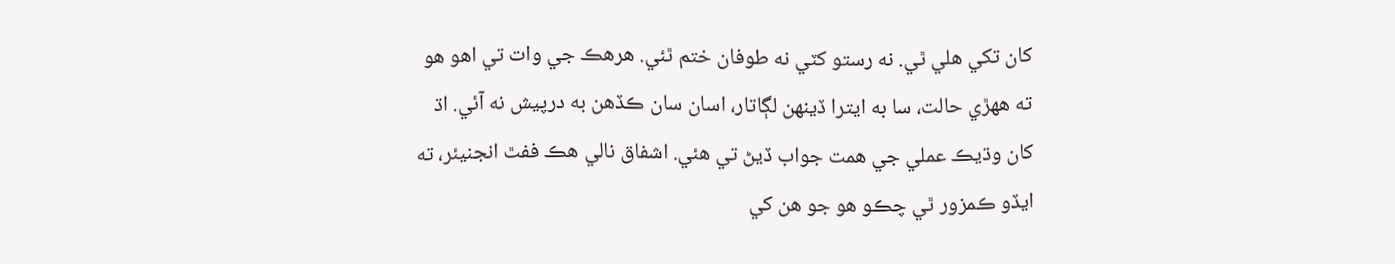کان تکي هلي ٿي. نه رستو کٽي نه طوفان ختم ٿئي. هرهڪ جي وات تي اهو هو ته ههڙي حالت، سا به ايترا ڏينهن لڳاتار، اسان سان ڪڏهن به درپيش نه آئي. اڌ کان وڌيڪ عملي جي همت جواب ڏيڻ تي هئي. اشفاق نالي هڪ ففٿ انجنيئر، ته ايڏو ڪمزور ٿي چڪو هو جو هن کي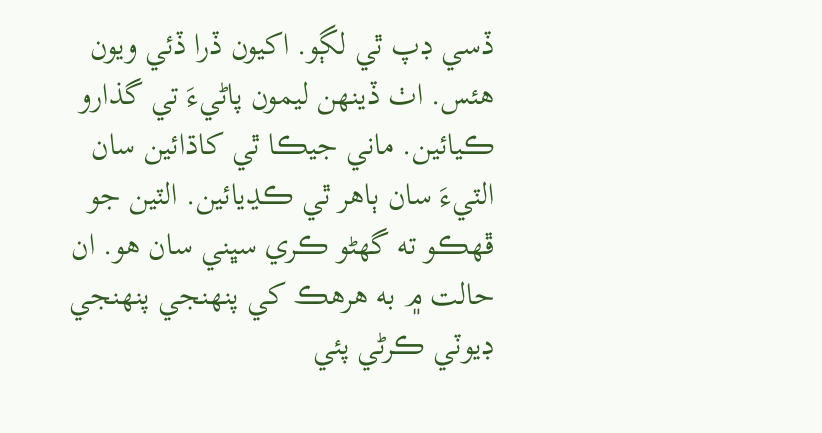ڏسي ڊپ ٿي لڳو. اکيون ڏرا ڏئي ويون هئس. اٺ ڏينهن ليمون پاڻيءَ تي گذارو ڪيائين. ماني جيڪا ٿي کاڌائين سان الٽيءَ سان ٻاهر ٿي ڪڍيائين. الٽين جو ڦهڪو ته گهڻو ڪري سڀني سان هو. ان حالت ۾ به هرهڪ کي پنهنجي پنهنجي ڊيوٽي ڪرڻي پئي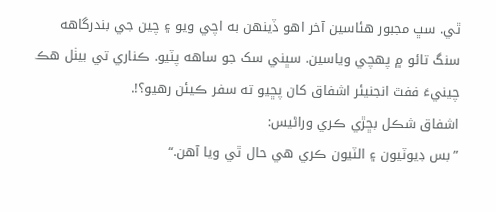ٿي. سڀ مجبور هئاسين آخر اهو ڏينهن به اچي ويو ۽ چين جي بندرگاهه سنگ تائو ۾ پهچي وياسين. سڀني سک جو ساهه پٽيو. ڪناري تي بيٺل هڪ چينيءَ ففٿ انجنيئر اشفاق کان پڇيو ته سفر ڪيئن رهيو؟!.
اشفاق شڪل بڇڙي ڪري وراڻيس:
”بس ڊيوٽيون ۽ الٽيون ڪري هي حال ٿي ويا آهن.“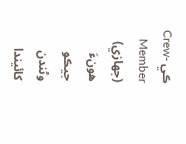ڪي Crew-Member (جهازي) هونءَ جيڪو وڻندن کائيندا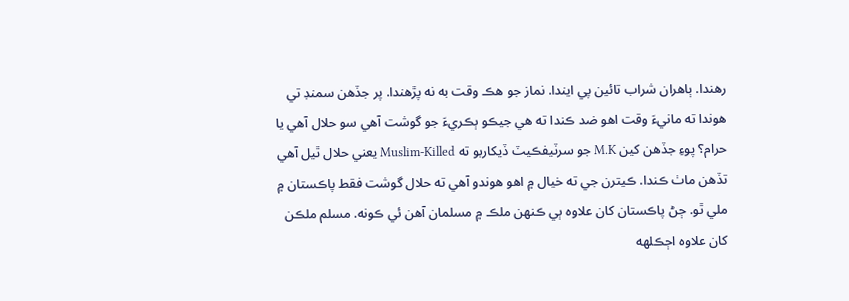رهندا. ٻاهران شراب تائين پي ايندا. نماز جو هڪ وقت به نه پڙهندا. پر جڏهن سمنڊ تي هوندا ته مانيءَ وقت اهو ضد ڪندا ته هي جيڪو ٻڪريءَ جو گوشت آهي سو حلال آهي يا حرام؟ پوءِ جڏهن کين M.K جو سرٽيفڪيٽ ڏيکاربو ته Muslim-Killed يعني حلال ٿيل آهي تڏهن ماٺ ڪندا. ڪيترن جي ته خيال ۾ اهو هوندو آهي ته حلال گوشت فقط پاڪستان ۾ ملي ٿو. ڄڻ پاڪستان کان علاوه ٻي ڪنهن ملڪ ۾ مسلمان آهن ئي ڪونه. مسلم ملڪن کان علاوه اڄڪلهه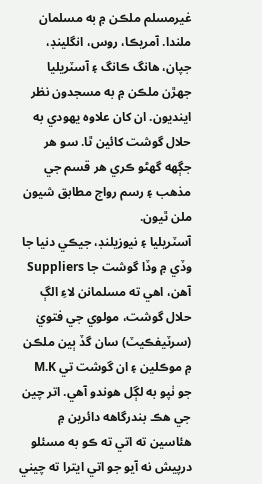غيرمسلم ملڪن ۾ به مسلمان ملندا. آمريڪا، روس، انگلينڊ، جپان، هانگ ڪانگ ۽ آسٽريليا جهڙن ملڪن ۾ به مسجدون نظر اينديون. ان کان علاوه يهودي به حلال گوشت کائين ٿا. سو هر جڳهه گهڻو ڪري هر قسم جي مذهب ۽ رسم رواج مطابق شيون ملن ٿيون.
آسٽريليا ۽ نيوزيلنڊ، جيڪي دنيا جا وڏي ۾ وڏا گوشت جا Suppliers آهن، اهي ته مسلمانن لاءِ الڳ حلال گوشت، مولوي جي فتويٰ (سرٽيفڪيٽ) سان گڏ ٻين ملڪن ۾ موڪلين ۽ ان گوشت تي M.K جو ٺپو به لڳل هوندو آهي. اتر چين جي هڪ بندرگاهه دائرين ۾ هئاسين ته اتي ته ڪو به مسئلو درپيش نه آيو جو اتي ايترا ته چيني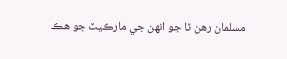مسلمان رهن ٿا جو انهن جي مارڪيٽ جو هڪ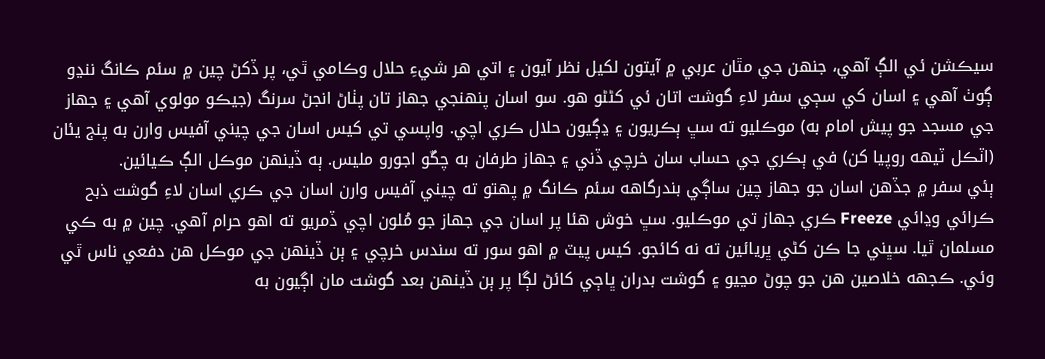سيڪشن ئي الڳ آهي، جنهن جي مٿان عربي ۾ آيتون لکيل نظر آيون ۽ اتي هر شيءِ حلال وڪامي ٿي، پر ڏکڻ چين ۾ سئم ڪانگ ننڍو ڳوٺ آهي ۽ اسان کي سڄي سفر لاءِ گوشت اتان ئي کڻڻو هو. سو اسان پنهنجي جهاز تان پٺاڻ انجڻ سرنگ (جيڪو مولوي آهي ۽ جهاز جي مسجد جو پيش امام به) موڪليو ته سڀ ٻڪريون ۽ ڍڳيون حلال ڪري اچي. واپسي تي کيس اسان جي چيني آفيس وارن به پنج يئان (اٽڪل ٽيهه روپيا کن) في ٻڪري جي حساب سان خرچي ڏني ۽ جهاز طرفان به چڱو اجورو مليس. ٻه ڏينهن موڪل الڳ ڪيائين.
ٻئي سفر ۾ جڏهن اسان جو جهاز چين ساڳي بندرگاهه سئم ڪانگ ۾ پهتو ته چيني آفيس وارن اسان جي ڪري اسان لاءِ گوشت ذبح ڪرائي وڍائي Freeze ڪري جهاز تي موڪليو. سڀ خوش هئا پر اسان جي جهاز جو مُلون اچي ڏمريو ته اهو حرام آهي. چين ۾ به ڪي مسلمان ٿيا. سڀني جا ڪن کڻي ڀريائين ته نه کائجو. کيس پيٽ ۾ اهو سور ته سندس خرچي ۽ ٻن ڏينهن جي موڪل هن دفعي ناس ٿي وئي. ڪجهه خلاصين هن جو چوڻ مڃيو ۽ گوشت بدران ڀاڄي کائڻ لڳا پر ٻن ڏينهن بعد گوشت مان اڳيون به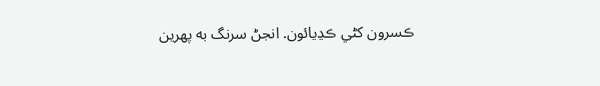ڪسرون کڻي ڪڍيائون. انجڻ سرنگ به پهرين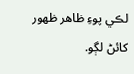لڪي پوءِ ظاهر ظهور کائڻ لڳو.